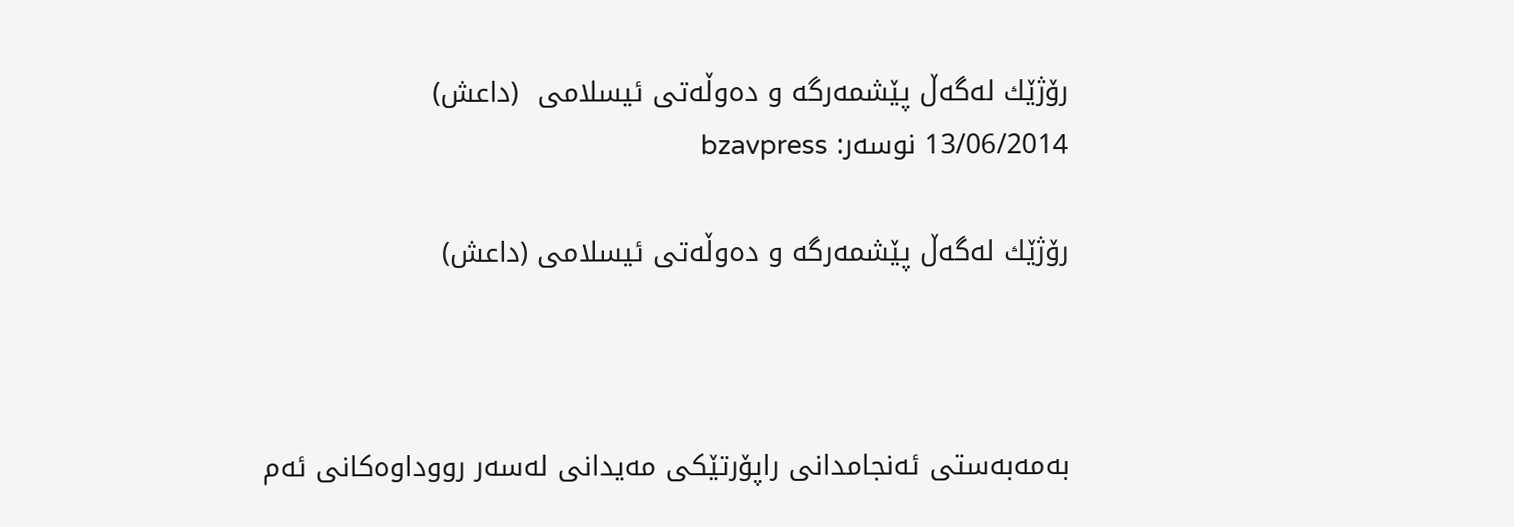رۆژێك له‌گه‌ڵ پێشمه‌رگه‌ و دەوڵەتی ئیسلامی  (داعش)
13/06/2014 نوسەر: bzavpress

رۆژێك له‌گه‌ڵ پێشمه‌رگه‌ و دەوڵەتی ئیسلامی (داعش)



به‌مه‌به‌ستی ئه‌نجامدانی راپۆرتێكی مه‌یدانی له‌سه‌ر رووداوه‌كانی ئه‌م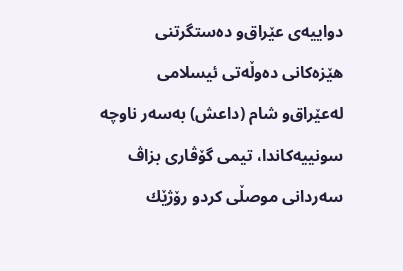دواییه‌ی عێراق‌و ده‌ستگرتنی هێزه‌كانی ده‌وڵه‌تی ئیسلامی له‌عێراق‌و شام (داعش) به‌سه‌ر ناوچه‌ سونییه‌كاندا، تیمی گۆڤاری بزاڤ سه‌ردانی موصڵی كردو رۆژێك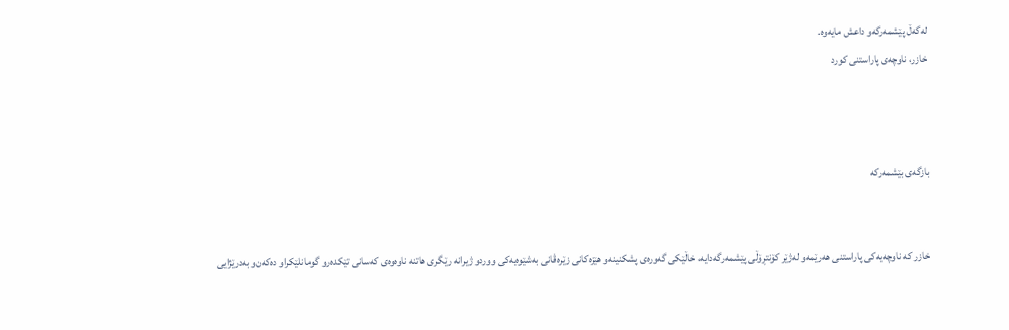له‌گه‌ڵ پێشمه‌رگه‌و داعش مایه‌وه‌.
خازر، ناوچه‌ی پاراستنی كورد



بازگه‌ی بێشمه‌ركه‌


خازر كه‌ ناوچه‌یه‌كی پاراستنی هه‌رێمه‌و له‌ژێر كۆنتڕۆڵی پێشمه‌رگه‌دایه‌، خاڵێكی گه‌وره‌ی پشكنینه‌و هێزه‌كانی زێره‌ڤانی به‌شێوه‌یه‌كی ووردو ژیرانه‌ رێگری هاتنه‌ ناوه‌وه‌ی كه‌سانی تێكده‌رو گومانلێكراو ده‌كه‌ن‌و به‌درێژایی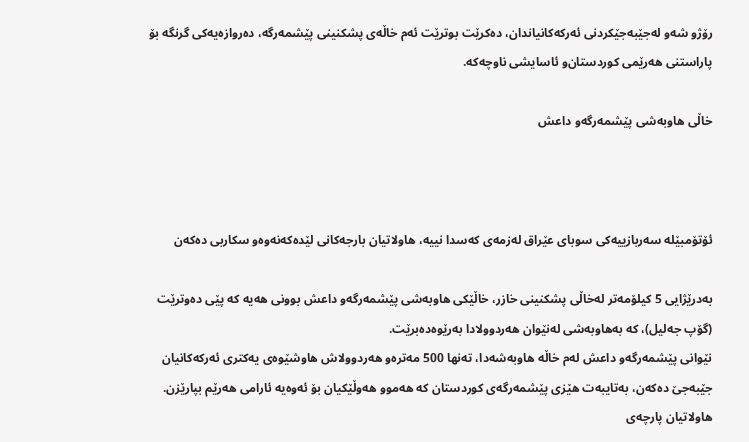رۆژو شه‌و له‌جێبه‌جێكردنی ئه‌ركه‌كانیاندان، ده‌كرێت بوترێت ئه‌م خاڵه‌ی پشكنینی پێشمه‌رگه‌، ده‌روازه‌یه‌كی گرنگه‌ بۆ پاراستنی هه‌رێمی كوردستان‌و ئاسایشی ناوچه‌كه‌.

خاڵی هاوبه‌شی پێشمه‌رگه‌و داعش



ئۆتۆمبێله‌ سه‌ربازییه‌كی سوبای عێراق له‌زمه‌ی كه‌سدا نییه‌، هاولاتیان بارجه‌كانی لێده‌كه‌نه‌وه‌و سكاربی ده‌كه‌ن

به‌درێژایی 5 كیلۆمه‌تر له‌خاڵی پشكنینی خازر، خاڵێكی هاوبه‌شی پێشمه‌رگه‌و داعش بوونی هه‌یه‌ كه‌ پێی ده‌وترێت (گۆپ جه‌لیل)، كه‌ به‌هاوبه‌شی له‌نێوان هه‌ردوولادا به‌رێوه‌ده‌برێت.
نێوانی پێشمه‌رگه‌و داعش له‌م خاڵه‌ هاوبه‌شه‌دا، ته‌نها 500 مه‌تره‌و هه‌ردوولاش هاوشێوه‌ی یه‌كتری ئه‌ركه‌كانیان جێبه‌جێ ده‌كه‌ن، به‌تایبه‌ت هێزی پێشمه‌رگه‌ی كوردستان كه‌ هه‌موو هه‌وڵێكیان بۆ ئه‌وه‌یه‌ ئارامی هه‌رێم بپارێزن.
هاولاتیان پارچه‌ی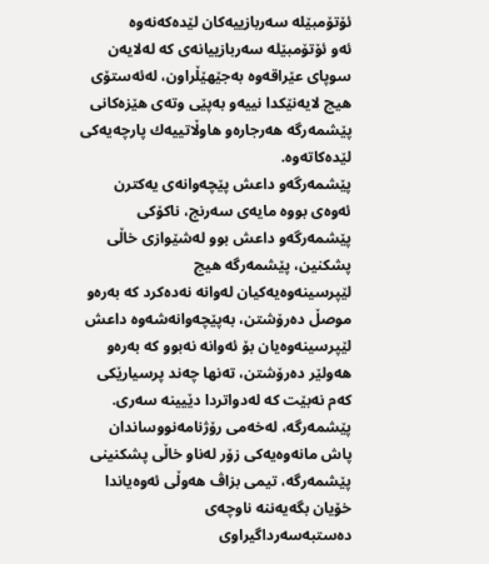ئۆتۆمبێله‌ سه‌ربازییه‌كان لێده‌كه‌نه‌وه‌
ئه‌و ئۆتۆمبێله‌ سه‌ربازییانه‌ی كه‌ له‌لایه‌ن سوپای عێراقه‌وه‌ به‌جێهێڵراون، له‌ئه‌ستۆی هیچ لایه‌نێكدا نییه‌و به‌پێی وته‌ی هێزه‌كانی پێشمه‌رگه‌ هه‌رجاره‌و هاوڵاتییه‌ك پارچه‌یه‌كی لێده‌كاته‌وه‌.
پێشمه‌رگه‌و داعش پێچه‌وانه‌ی یه‌كترن
ئه‌وه‌ی بووه‌ مایه‌ی سه‌رنج، ناكۆكی پێشمه‌رگه‌و داعش بوو له‌شێوازی خاڵی پشكنین، پێشمه‌رگه‌ هیچ لێپرسینه‌وه‌یه‌كیان له‌وانه‌ نه‌ده‌كرد كه‌ به‌ره‌و موصڵ ده‌رۆشتن، به‌پێچه‌وانه‌شه‌وه‌ داعش لێپرسینه‌وه‌یان بۆ ئه‌وانه‌ نه‌بوو كه‌ به‌ره‌و هه‌ولێر ده‌رۆشتن، ته‌نها چه‌ند پرسیارێكی كه‌م نه‌بێت كه‌ له‌دواتردا دێیینه‌ سه‌ری.
پێشمه‌رگه‌، له‌خه‌می رۆژنامه‌نووساندان
پاش مانه‌وه‌یه‌كی زۆر له‌ناو خاڵی پشكنینی پێشمه‌رگه‌، تیمی بزاڤ هه‌وڵی ئه‌وه‌یاندا خۆیان بگه‌یه‌ننه‌ ناوچه‌ی ده‌ستبه‌سه‌رداگیراوی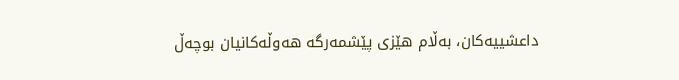داعشییه‌كان، به‌ڵام هێزی پێشمه‌رگه‌ هه‌وڵه‌كانیان بوچه‌ڵ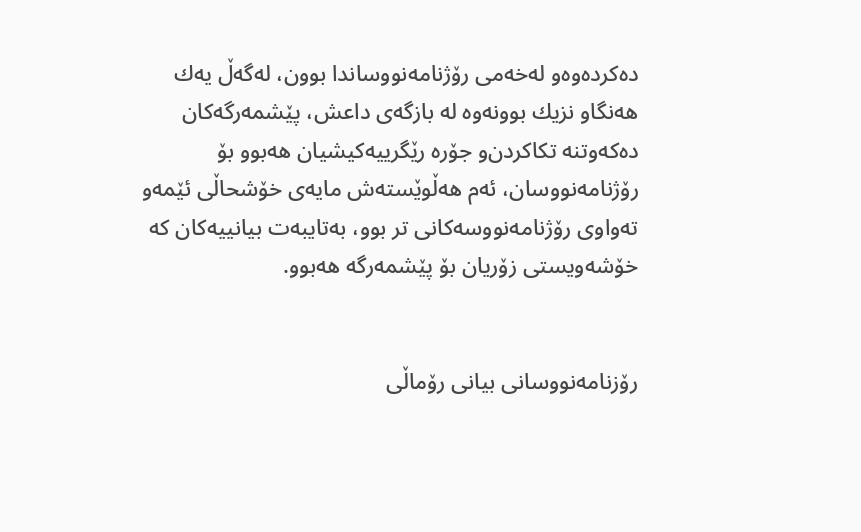ده‌كرده‌وه‌و له‌خه‌می رۆژنامه‌نووساندا بوون، له‌گه‌ڵ یه‌ك هه‌نگاو نزیك بوونه‌وه‌ له‌ بازگه‌ی داعش، پێشمه‌رگه‌كان ده‌كه‌وتنه‌ تكاكردن‌و جۆره‌ رێگرییه‌كیشیان هه‌بوو بۆ رۆژنامه‌نووسان، ئه‌م هه‌ڵوێسته‌ش مایه‌ی خۆشحاڵی ئێمه‌و ته‌واوی رۆژنامه‌نووسه‌كانی تر بوو، به‌تایبه‌ت بیانییه‌كان كه‌ خۆشه‌ویستی زۆریان بۆ پێشمه‌رگه‌ هه‌بوو.


رۆزنامه‌نووسانی بیانی رۆماڵی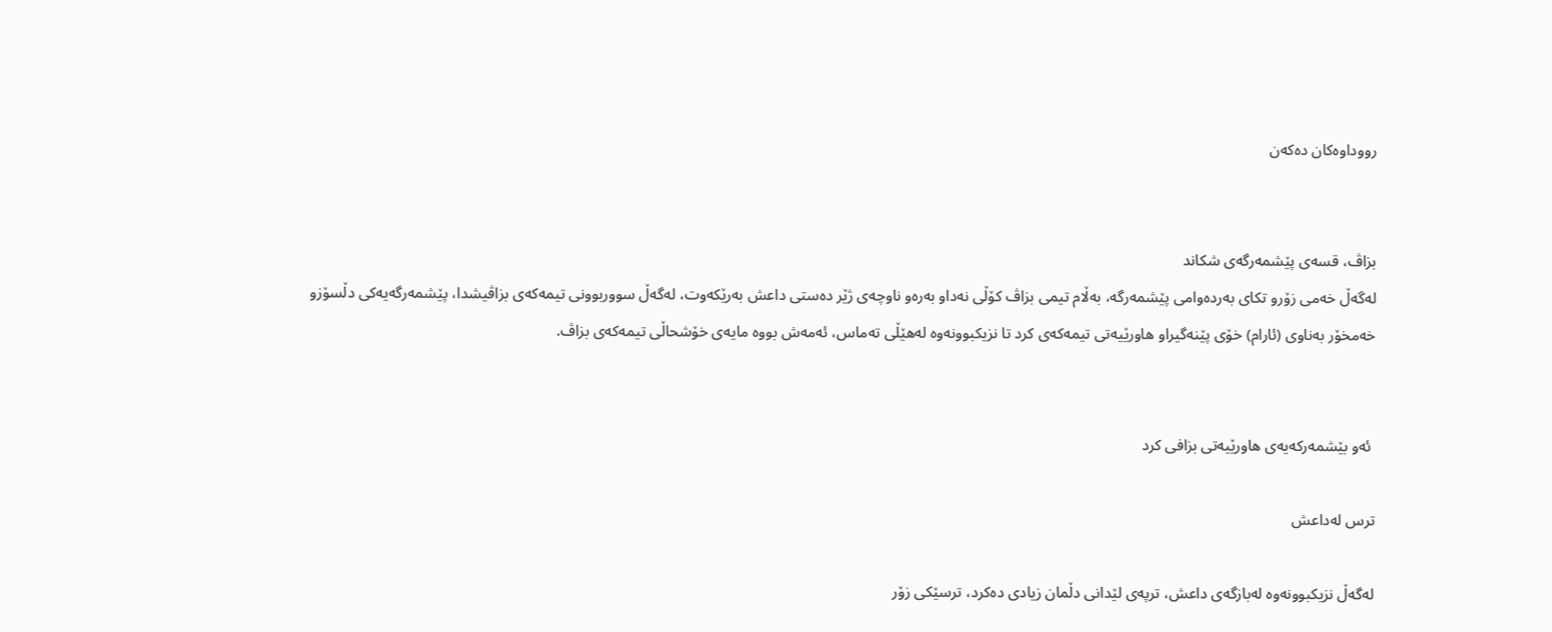رووداوه‌كان ده‌كه‌ن


بزاڤ، قسه‌ی پێشمه‌رگه‌ی شكاند
له‌گه‌ڵ خه‌می زۆرو تكای به‌رده‌وامی پێشمه‌رگه‌، به‌ڵام تیمی بزاڤ كۆڵی نه‌داو به‌ره‌و ناوچه‌ی ژێر ده‌ستی داعش به‌رێكه‌وت، له‌گه‌ڵ سووربوونی تیمه‌كه‌ی بزاڤیشدا، پێشمه‌رگه‌یه‌كی دڵسۆزو خه‌مخۆر به‌ناوی (ئارام) خۆی پێنه‌گیراو هاورێیه‌تی تیمه‌كه‌ی كرد تا نزیكبوونه‌وه‌ له‌هێڵی ته‌ماس، ئه‌مه‌ش بووه‌ مایه‌ی خۆشحاڵی تیمه‌كه‌ی بزاڤ.


 ئه‌و بێشمه‌ركه‌یه‌ی هاورێیه‌تی بزافی كرد

ترس له‌داعش

له‌گه‌ڵ نزیكبوونه‌وه‌ له‌بازگه‌ی داعش، ترپه‌ی لێدانی دڵمان زیادی ده‌كرد، ترسێكی زۆر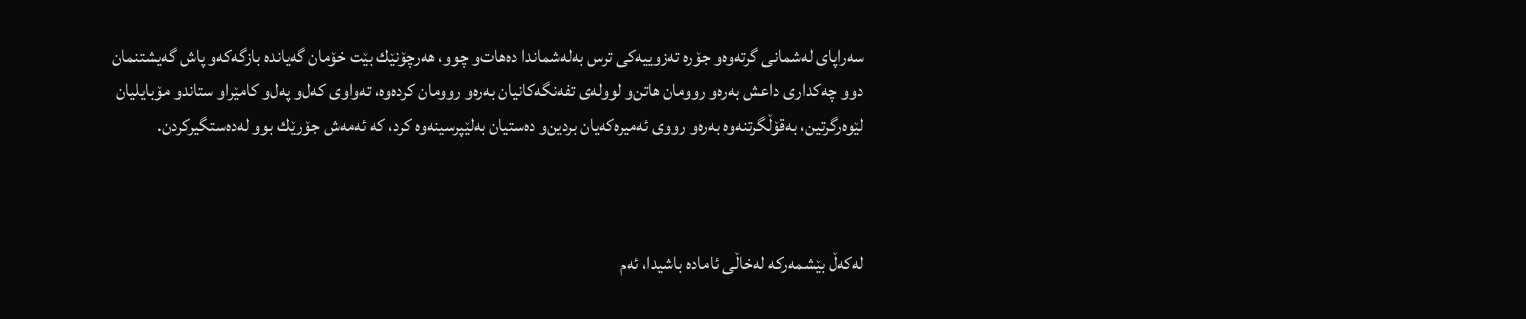سه‌راپای له‌شمانی گرته‌وه‌و جۆره‌ ته‌زوییه‌كی ترس به‌له‌شماندا ده‌هات‌و چوو، هه‌رچۆنێك بێت خۆمان گه‌یانده‌ بازگه‌كه‌و پاش گه‌یشتنمان دوو چه‌كداری داعش به‌ره‌و روومان هاتن‌و لووله‌ی تفه‌نگه‌كانیان به‌ره‌و روومان كرده‌وه‌، ته‌واوی كه‌ل‌و په‌ل‌و كامێراو ستاندو مۆبایلیان لێوه‌رگرتین، به‌قۆڵگرتنه‌وه‌ به‌ره‌و رووی ئه‌میره‌كه‌یان بردین‌و ده‌ستیان به‌لێپرسینه‌وه‌ كرد، كه‌ ئه‌مه‌ش جۆرێك بوو له‌ده‌ستگیركردن.



له‌كه‌ڵ بێشمه‌ركه‌ له‌خاڵی ئاماده‌ باشیدا، ئه‌م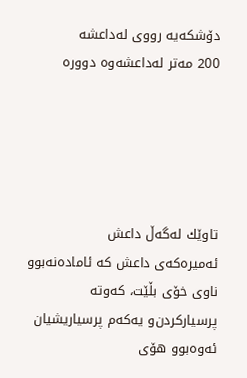دۆشكه‌یه‌ رووی له‌داعشه‌
200 مه‌تر له‌داعشه‌وه‌ دووره‌





تاوێك له‌گه‌ڵ داعش
ئه‌میره‌كه‌ی داعش كه‌ ئاماده‌نه‌بوو ناوی خۆی بڵێت، كه‌وته‌ پرسیاركردن‌و یه‌كه‌م پرسیاریشیان ئه‌وه‌بوو هۆی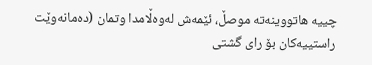چییه‌ هاتووینه‌ته‌ موصڵ، ئێمه‌ش له‌وه‌ڵامدا وتمان (ده‌مانه‌وێت راستییه‌كان بۆ رای گشتی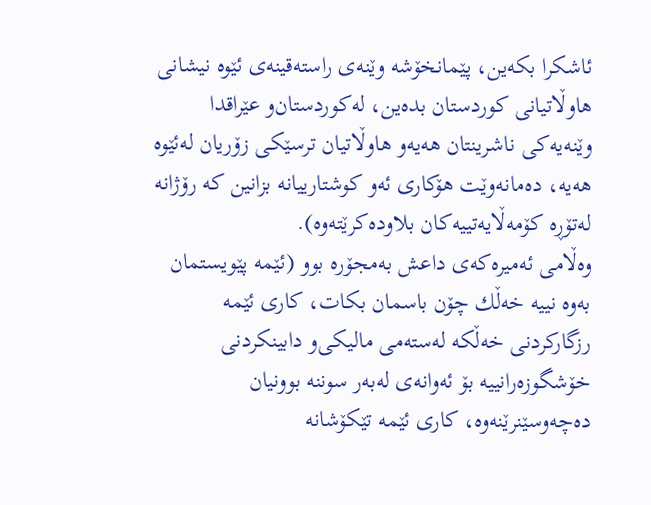ئاشكرا بكه‌ین، پێمانخۆشه‌ وێنه‌ی راسته‌قینه‌ی ئێوه‌ نیشانی هاوڵاتیانی كوردستان بده‌ین، له‌كوردستان‌و عێراقدا وێنه‌یه‌كی ناشرینتان هه‌یه‌و هاوڵاتیان ترسێكی زۆریان له‌ئێوه‌ هه‌یه‌، ده‌مانه‌وێت هۆكاری ئه‌و كوشتارییانه‌ بزانین كه‌ رۆژانه‌ له‌تۆڕه‌ كۆمه‌ڵایه‌تییه‌كان بلاوده‌كرێته‌وه‌).
وه‌ڵامی ئه‌میره‌كه‌ی داعش به‌مجۆره‌ بوو (ئێمه‌ پێویستمان به‌وه‌ نییه‌ خه‌ڵك چۆن باسمان بكات، كاری ئێمه‌ رزگاركردنی خه‌ڵكه‌ له‌سته‌می مالیكی‌و دابینكردنی خۆشگوزه‌رانییه‌ بۆ ئه‌وانه‌ی له‌به‌ر سوننه‌ بوونیان ده‌چه‌وسێنرێنه‌وه‌، كاری ئێمه‌ تێكۆشانه‌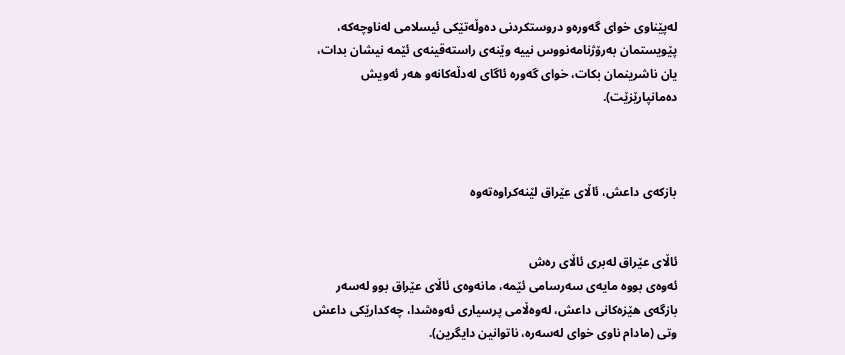له‌پێناوی خوای گه‌وره‌و دروستكردنی ده‌وڵه‌تێكی ئیسلامی له‌ناوچه‌كه‌، پێویستمان به‌رۆژنامه‌نووس نییه‌ وێنه‌ی راسته‌قینه‌ی ئێمه‌ نیشان بدات، یان ناشرینمان بكات، خوای گه‌وره‌ ئاگای له‌دڵه‌كانه‌و هه‌ر ئه‌ویش ده‌مانپارێزێت).



بازكه‌ی داعش، ئاڵای عێراق لێنه‌كراوه‌ته‌وه‌


ئاڵای عێراق له‌بری ئاڵای ره‌ش
ئه‌وه‌ی بووه‌ مایه‌ی سه‌رسامی ئێمه‌، مانه‌وه‌ی ئاڵای عێراق بوو له‌سه‌ر بازگه‌ی هێزه‌كانی داعش، له‌وه‌ڵامی پرسیاری ئه‌وه‌شدا، چه‌كدارێكی داعش وتی (مادام ناوی خوای له‌سه‌ره‌، ناتوانین دایگرین).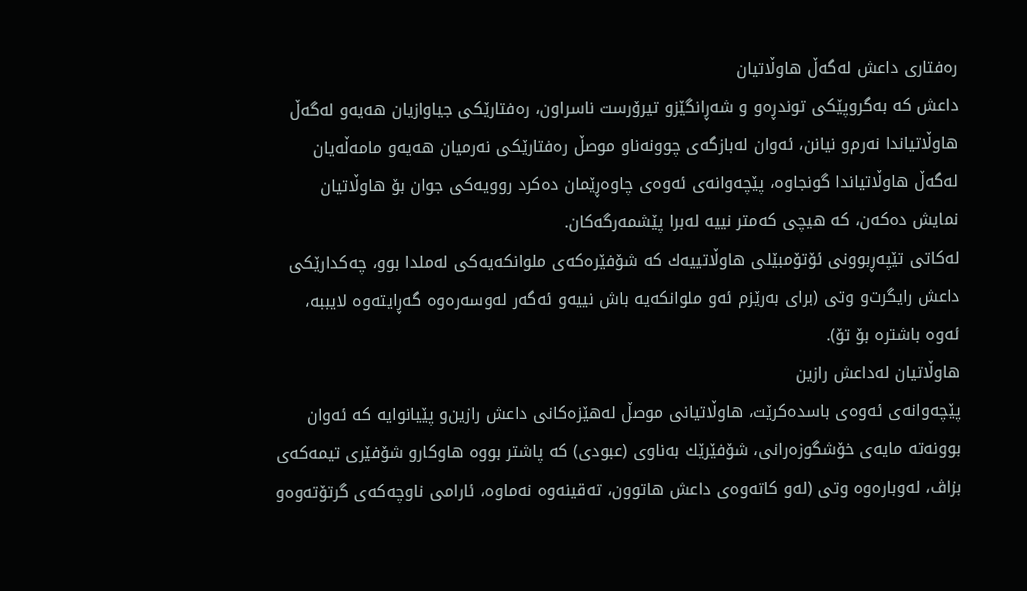ره‌فتاری داعش له‌گه‌ڵ هاوڵاتیان
داعش كه‌ به‌گروپێكی توندڕه‌و و شه‌ڕانگێزو تیرۆرست ناسراون، ره‌فتارێكی جیاوازیان هه‌یه‌و له‌گه‌ڵ هاوڵاتیاندا نه‌رم‌و نیانن، ئه‌وان له‌بازگه‌ی چوونه‌ناو موصڵ ره‌فتارێكی نه‌رمیان هه‌یه‌و مامه‌ڵه‌یان له‌گه‌ڵ هاوڵاتیاندا گونجاوه‌، پێچه‌وانه‌ی ئه‌وه‌ی چاوه‌ڕێمان ده‌كرد روویه‌كی جوان بۆ هاوڵاتیان نمایش ده‌كه‌ن، كه‌ هیچی كه‌متر نییه‌ له‌برا پێشمه‌رگه‌كان.
له‌كاتی تێپه‌ڕبوونی ئۆتۆمبێلی هاوڵاتییه‌ك كه‌ شۆفێره‌كه‌ی ملوانكه‌یه‌كی له‌ملدا بوو، چه‌كدارێكی داعش رایگرت‌و وتی (برای به‌رێزم ئه‌و ملوانكه‌یه‌ باش نییه‌و ئه‌گه‌ر له‌وسه‌ره‌وه‌ گه‌ڕایته‌وه‌ لایببه‌، ئه‌وه‌ باشتره‌ بۆ تۆ).
هاوڵاتیان له‌داعش رازین
پێچه‌وانه‌ی ئه‌وه‌ی باسده‌كرێت، هاوڵاتیانی موصڵ له‌هێزه‌كانی داعش رازین‌و پێیانوایه‌ كه‌ ئه‌وان بوونه‌ته‌ مایه‌ی خۆشگوزه‌رانی، شۆفێرێك به‌ناوی (عبودی) كه‌ پاشتر بووه‌ هاوكارو شۆفێری تیمه‌كه‌ی بزاڤ، له‌وباره‌وه‌ وتی (له‌و كاته‌وه‌ی داعش هاتوون، ته‌قینه‌وه‌ نه‌ماوه‌، ئارامی ناوچه‌كه‌ی گرتۆته‌وه‌و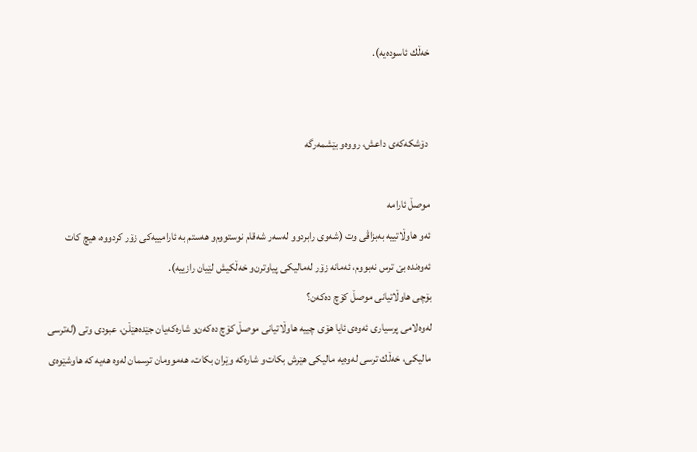خه‌ڵك ئاسوده‌یه‌).


 دۆشكه‌كه‌ی داعش، رووه‌و بێشمه‌رگە

موصڵ ئارامه‌
ئه‌و هاوڵاتییه‌ به‌بزاڤی وت (شه‌وی رابردوو له‌سه‌ر شه‌قام نوستووم‌و هه‌ستم به‌ ئارامییه‌كی زۆر كردووه‌، هیچ كات ئه‌وه‌نده‌ بێ ترس نه‌بووم، ئه‌مانه‌ زۆر له‌مالیكی پیاوترن‌و خه‌ڵكیش لێیان رازییه‌).
بۆچی هاوڵاتیانی موصڵ كۆچ ده‌كه‌ن؟
له‌وه‌لامی پرسیاری ئه‌وه‌ی ئایا هۆی چییه‌ هاوڵاتیانی موصڵ كۆچ ده‌كه‌ن‌و شاره‌كه‌یان جێده‌هێڵن، عبودی وتی (له‌ترسی مالیكی، خه‌ڵك ترسی له‌وه‌یه‌ مالیكی هێرش بكات‌و شاره‌كه‌ وێران بكات، هه‌موومان ترسمان له‌وه‌ هه‌یه‌ كه‌ هاوشێوه‌ی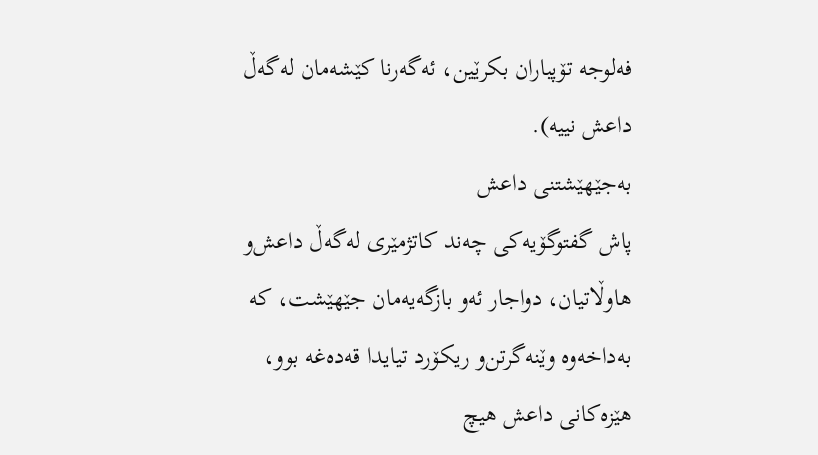فه‌لوجه‌ تۆپباران بكرێین، ئه‌گه‌رنا كێشه‌مان له‌گه‌ڵ داعش نییه‌).
به‌جێهێشتنی داعش
پاش گفتوگۆیه‌كی چه‌ند كاتژمێری له‌گه‌ڵ داعش‌و هاوڵاتیان، دواجار ئه‌و بازگه‌یه‌مان جێهێشت، كه‌ به‌داخه‌وه‌ وێنه‌گرتن‌و ریكۆرد تیایدا قه‌ده‌غه‌ بوو، هێزه‌كانی داعش هیچ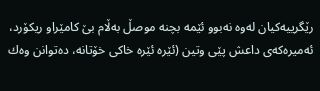رێگرییه‌كیان له‌وه‌ نه‌بوو ئێمه‌ بچنه‌ موصڵ به‌ڵام بێ كامێراو ریكۆرد، ئه‌میره‌كه‌ی داعش پێی وتین (ئێره‌ ئێره‌ خاكی خۆتانه‌، ده‌توانن وه‌ك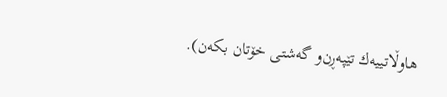هاوڵاتییه‌ك تێپه‌ڕن‌و گه‌شتی خۆتان بكه‌ن).